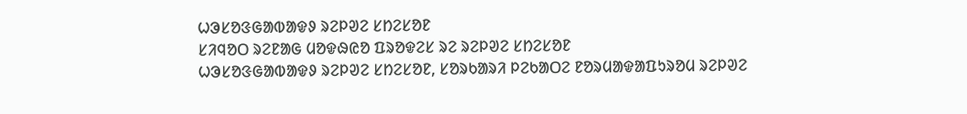ᱦᱳᱥᱚᱝᱜᱟᱵᱟᱫᱽ ᱨᱮᱞᱣᱮ ᱥᱴᱮᱥᱚᱱ
ᱥᱤᱧᱚᱛ ᱨᱮᱱᱟᱜ ᱢᱚᱫᱷᱭᱚ ᱯᱨᱚᱫᱮᱥ ᱨᱮ ᱨᱮᱞᱣᱮ ᱥᱴᱮᱥᱚᱱ
ᱦᱳᱥᱚᱝᱜᱟᱵᱟᱫᱽ ᱨᱮᱞᱣᱮ ᱥᱴᱮᱥᱚᱱ, ᱥᱚᱨᱠᱟᱨᱤ ᱞᱮᱠᱟᱛᱮ ᱱᱚᱨᱢᱟᱫᱟᱯᱩᱨᱚᱢ ᱨᱮᱞᱣᱮ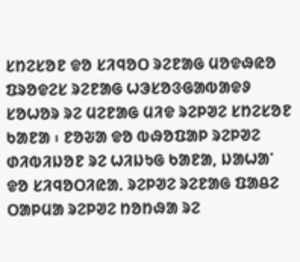ᱥᱴᱮᱥᱚᱱ ᱫᱚ ᱥᱤᱧᱚᱛ ᱨᱮᱱᱟᱜ ᱢᱚᱫᱷᱭᱚ ᱯᱨᱚᱫᱮᱥ ᱨᱮᱱᱟᱜ ᱦᱳᱥᱚᱝᱜᱟᱵᱟᱫᱽ ᱥᱚᱦᱚᱨ ᱨᱮ ᱢᱮᱱᱟᱜ ᱢᱤᱫ ᱨᱮᱞᱣᱮ ᱥᱴᱮᱥᱚᱱ ᱠᱟᱱᱟ ᱾ ᱱᱚᱶᱟ ᱫᱚ ᱵᱷᱚᱯᱟᱞ ᱨᱮᱞᱣᱮ ᱰᱤᱵᱤᱡᱚᱱ ᱨᱮ ᱦᱤᱡᱩᱜ ᱠᱟᱱᱟ, ᱡᱟᱦᱟᱸ ᱫᱚ ᱥᱤᱧᱚᱛᱤᱭᱟᱹ ᱨᱮᱞᱣᱮ ᱨᱮᱱᱟᱜ ᱯᱟᱪᱮ ᱛᱟᱞᱢᱟ ᱨᱮᱞᱣᱮ ᱴᱚᱴᱷᱟ ᱨᱮ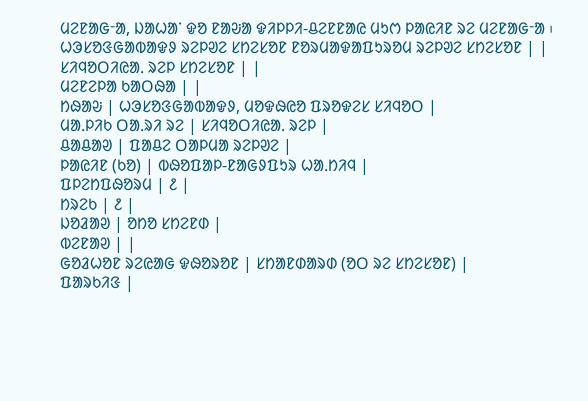ᱢᱮᱱᱟᱜᱼᱟ, ᱡᱟᱦᱟᱸ ᱫᱚ ᱱᱟᱶᱟ ᱫᱤᱞᱞᱤ-ᱪᱮᱱᱱᱟᱭ ᱢᱩᱬ ᱞᱟᱭᱤᱱ ᱨᱮ ᱢᱮᱱᱟᱜᱼᱟ ᱾
ᱦᱳᱥᱚᱝᱜᱟᱵᱟᱫᱽ ᱨᱮᱞᱣᱮ ᱥᱴᱮᱥᱚᱱ ᱱᱚᱨᱢᱟᱫᱟᱯᱩᱨᱚᱢ ᱨᱮᱞᱣᱮ ᱥᱴᱮᱥᱚᱱ | |
ᱥᱤᱧᱚᱛᱤᱭᱟᱹ ᱨᱮᱞ ᱥᱴᱮᱥᱚᱱ | |
ᱢᱮᱱᱮᱞᱟ ᱠᱟᱛᱷᱟ | |
ᱴᱷᱟᱶ | ᱦᱳᱥᱚᱝᱜᱟᱵᱟᱫᱽ, ᱢᱚᱫᱷᱭᱚ ᱯᱨᱚᱫᱮᱥ ᱥᱤᱧᱚᱛ |
ᱢᱟᱹᱞᱤᱠ ᱛᱟᱹᱨᱤ ᱨᱮ | ᱥᱤᱧᱚᱛᱤᱭᱟᱹ ᱨᱮᱞ |
ᱪᱟᱪᱟᱣ | ᱯᱟᱪᱮ ᱛᱟᱞᱢᱟ ᱨᱮᱞᱣᱮ |
ᱞᱟᱭᱤᱱ (ᱠᱚ) | ᱵᱷᱚᱯᱟᱞ-ᱱᱟᱜᱽᱯᱩᱨ ᱦᱟᱹᱴᱤᱧ |
ᱯᱞᱮᱴᱯᱷᱚᱨᱢ | ᱒ |
ᱴᱨᱮᱠ | ᱒ |
ᱡᱚᱲᱟᱣ | ᱚᱴᱚ ᱥᱴᱮᱱᱰ |
ᱵᱮᱱᱟᱣ | |
ᱜᱚᱲᱦᱚᱱ ᱨᱮᱭᱟᱜ ᱫᱷᱚᱨᱚᱱ | ᱥᱴᱟᱱᱰᱟᱨᱰ (ᱚᱛ ᱨᱮ ᱥᱴᱮᱥᱚᱱ) |
ᱯᱟᱨᱠᱤᱝ |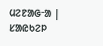ᱢᱮᱱᱟᱜᱼᱟ |
ᱥᱟᱭᱠᱮᱞ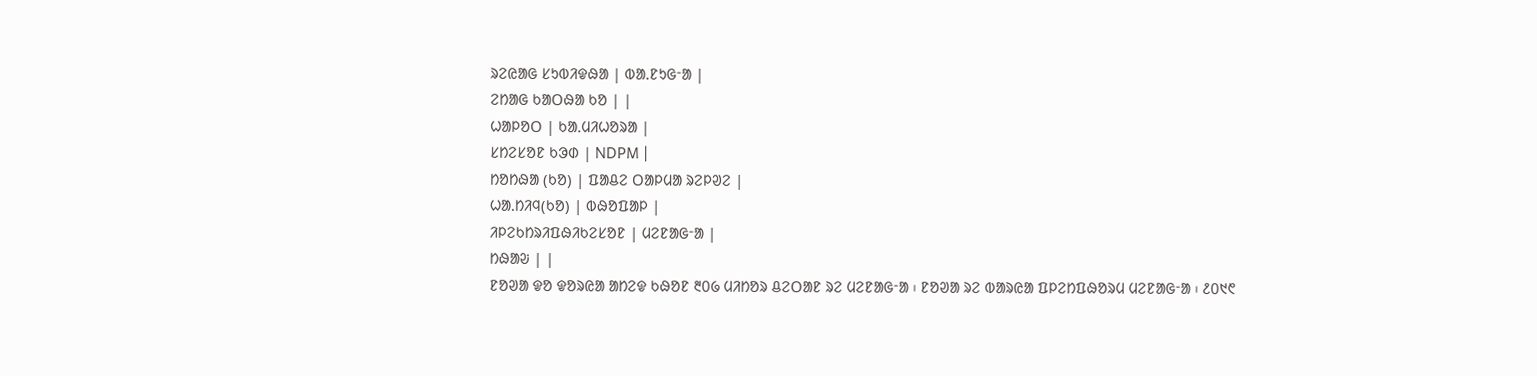ᱨᱮᱭᱟᱜ ᱥᱩᱵᱤᱫᱷᱟ | ᱵᱟᱹᱱᱩᱜᱼᱟ |
ᱮᱴᱟᱜ ᱠᱟᱛᱷᱟ ᱠᱚ | |
ᱦᱟᱞᱚᱛ | ᱠᱟᱹᱢᱤᱦᱚᱨᱟ |
ᱥᱴᱮᱥᱚᱱ ᱠᱳᱰ | NDPM |
ᱴᱚᱴᱷᱟ (ᱠᱚ) | ᱯᱟᱪᱮ ᱛᱟᱞᱢᱟ ᱨᱮᱞᱣᱮ |
ᱦᱟᱹᱴᱤᱧ(ᱠᱚ) | ᱵᱷᱚᱯᱟᱞ |
ᱤᱞᱮᱠᱴᱨᱤᱯᱷᱤᱠᱮᱥᱚᱱ | ᱢᱮᱱᱟᱜᱼᱟ |
ᱴᱷᱟᱶ | |
ᱱᱚᱣᱟ ᱫᱚ ᱫᱚᱨᱭᱟ ᱟᱴᱮᱫ ᱠᱷᱚᱱ ᱓᱐᱙ ᱢᱤᱴᱚᱨ ᱪᱮᱛᱟᱱ ᱨᱮ ᱢᱮᱱᱟᱜᱼᱟ ᱾ ᱱᱚᱣᱟ ᱨᱮ ᱵᱟᱨᱭᱟ ᱯᱞᱮᱴᱯᱷᱚᱨᱢ ᱢᱮᱱᱟᱜᱼᱟ ᱾ ᱒᱐᱑᱖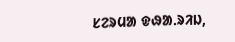ᱥᱮᱨᱢᱟ ᱫᱷᱟᱹᱨᱤᱡ,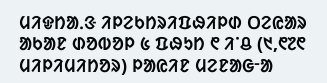ᱢᱤᱫᱴᱟᱹᱝ ᱤᱞᱮᱠᱴᱨᱤᱯᱷᱤᱞᱰ ᱛᱮᱭᱟᱨ ᱟᱠᱟᱱ ᱰᱚᱵᱚᱞ ᱕ ᱯᱷᱩᱴ ᱖ ᱤᱸᱪ (᱑,᱖᱗᱖ ᱢᱤᱞᱤᱢᱤᱴᱚᱨ) ᱞᱟᱭᱤᱱ ᱢᱮᱱᱟᱜᱼᱟ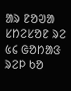ᱟᱨ ᱱᱚᱣᱟ ᱥᱴᱮᱥᱚᱱ ᱨᱮ ᱕᱔ ᱜᱚᱴᱟᱝ ᱨᱮᱞ ᱠᱚ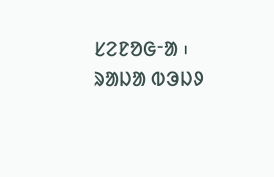ᱥᱮᱱᱚᱜᱼᱟ ᱾ ᱨᱟᱡᱟ ᱵᱳᱡᱽ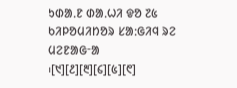ᱩᱰᱟᱹᱱ ᱰᱟᱹᱦᱤ ᱫᱚ ᱗᱕ ᱠᱤᱞᱚᱢᱤᱴᱚᱨ ᱥᱟᱺᱜᱤᱧ ᱨᱮ ᱢᱮᱱᱟᱜᱼᱟ ᱾[᱑][᱒][᱓][᱔][᱕][᱖]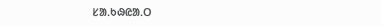ᱥᱟᱹᱠᱷᱭᱟᱹᱛ